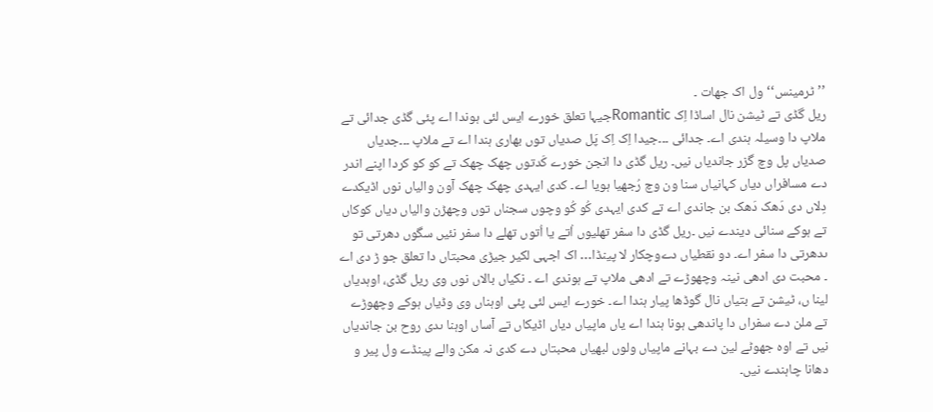’’ ٹرمینس‘‘ ول اک جھات ۔
ریل گڈی تے ٹیشن نال اساڈا اِک Romanticجیہا تعلق خورے ایس لئی ہوندا اے پئی گڈی جدائی تے ملاپ دا وسیلہ ہندی اے۔ جدائی ۔۔۔جیدا اِک اِک پَل صدیاں توں بھاری ہندا اے تے ملاپ ۔۔۔جدیاں صدیاں پل وچ گزر جاندیاں نیں۔ ریل گڈی دا انجن خورے کَدتوں چھک چھک تے کو کو کردا اپنے اندر دے مسافراں دیاں کہانیاں سنا ون وچ رُجھیا ہویا اے۔ کدی ایہدی چھک چھک آون والیاں نوں اڈیکدے دِلاں دی دَھک دَھک بن جاندی اے تے کدی ایہدی کُو کُو وچوں سجناں توں وچھڑن والیاں دیاں کوکاں تے ہوکے سنائی دیندے نیں ۔ریل گڈی دا سفر تھلیوں اُتے یا اُتوں تھلے دا سفر نئیں سگوں دھرتی تو ںدھرتی دا سفر اے۔ دو نقطیاں دےوچکار لا پینڈا… اک اجہی لکیر جیڑی محبتاں دا تعلق جو ڑ دی اے ۔ محبت دی ادھی نینہ وچھوڑے تے ادھی ملاپ تے ہوندی اے ۔ نکیاں بالاں نوں وی ریل گڈی، اوہدیاں لینا ں، ٹیشن تے بتیاں نال گوڈھا پیار ہندا اے۔ خورے ایس لئی پئی اوہناں وی وڈیاں ہوکے وچھوڑے تے ملن دے سفراں دا پاندھی ہونا ہندا اے یاں ماپیاں دیاں اڈیکاں تے آساں اوہنا ںدی روح بن جاندیاں نیں تے اوہ جھوٹے لین دے بہانے ماپیاں ولوں لبھیاں محبتاں دے کدی نہ مکن والے پینڈے ول پیر و دھانا چاہندے نیں۔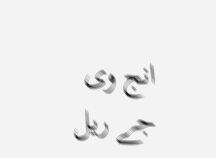انج وی جے ریل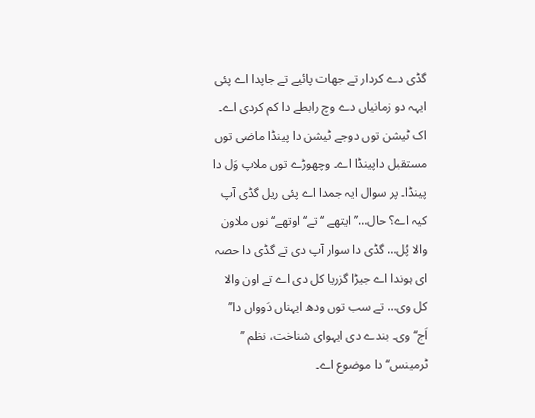گڈی دے کردار تے جھات پائیے تے جاپدا اے پئی ایہہ دو زمانیاں دے وچ رابطے دا کم کردی اے۔ اک ٹیشن توں دوجے ٹیشن دا پینڈا ماضی توں مستقبل داپینڈا اے۔ وچھوڑے توں ملاپ وَل دا پینڈا۔ پر سوال ایہ جمدا اے پئی ریل گڈی آپ کیہ اے؟ حال…’’ ایتھے ‘‘ تے‘‘ اوتھے‘‘ نوں ملاون والا پُل… گڈی دا سوار آپ دی تے گڈی دا حصہ ای ہوندا اے جیڑا گزریا کل دی اے تے اون والا کل وی… تے سب توں ودھ ایہناں دَوواں دا’’ اَج‘‘ وی۔ بندے دی ایہوای شناخت، نظم ’’ ٹرمینس‘‘ دا موضوع اے۔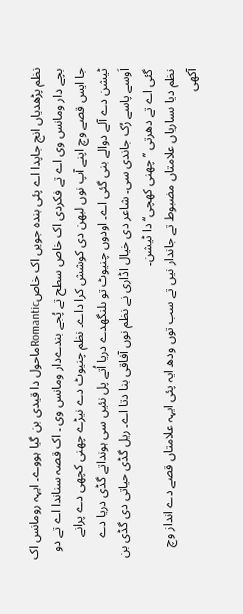نظم پڑھدیاں انج جاپدا اے پئی بندہ جویں اک خاصRomanticماحول دا قیدی بن گیا ہووے۔ ایہہ رومانس اک بچے دار ومانس وی اے تے فکردی اک خاص سطح تے پُجے بندےدار ومانس وی ۔ اک قصہ سناندا اے تے دو جا ایس قصے وچ اپنے آپ نوں لبھن دی کوشش کرا داے۔ نظم چنیوٹ دے نیڑے چھنی کچھی دے پرانے ٹیشن دے آلے دوالے بنی گئی اے۔ اودوں چنیوٹ تو ںلنگھدے دریا اُتے پل نئیں سی ہونداتے گڈی دریا دے اَوسے پاسے رُک جاندی سی۔ شاعر دی خیال اڈاری نے نظم نوں آفاقی بنا دتا اے۔ ریل گڈی حیاتی دی گڈی بن گئی اے تے دھرتی ’’چھنی کھچی‘‘ دا ٹیشن۔
نظم دیا ںساریاں علامتاں مضبوط تے جاندار نیں تے سب توں ودھ ایہ پئی ایہہ علامتاں قصے دے انداز وچ آکھی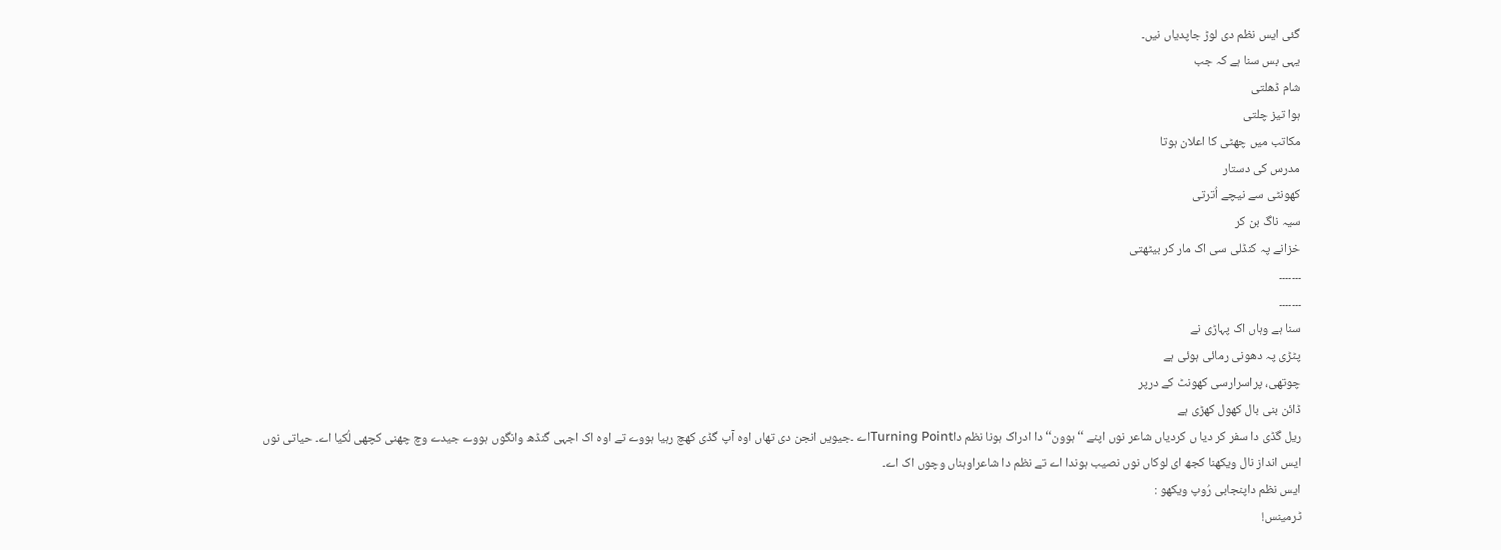گئی ایس نظم دی لوڑ جاپدیاں نیں۔
یہی بس سنا ہے کہ جب
شام ڈھلتی
ہوا تیز چلتی
مکاتب میں چھٹی کا اعلان ہوتا
مدرس کی دستار
کھونٹی سے نیچے اُترتی
سیہ ناگ بن کر
خزانے پہ کنڈلی سی اک مار کر بیٹھتی
۔۔۔۔۔۔۔
۔۔۔۔۔۔۔
سنا ہے وہاں اک پہاڑی نے
پٹڑی پہ دھونی رمائی ہوئی ہے
چوتھی، پراسرارسی کھونٹ کے درپر
ڈائن بنی بال کھول کھڑی ہے
ریل گڈی دا سفر کر دیا ں کردیاں شاعر نوں اپنے ‘‘ ہوون‘‘ دا ادراک ہونا نظم داTurning Pointاے ۔جیویں انجن دی تھاں اوہ آپ گڈی کھچ رہیا ہووے تے اوہ اک اجہی گنڈھ وانگوں ہووے جیدے وچ چھنی کچھی لُکیا اے۔ حیاتی نوں ایس انداز نال ویکھنا کجھ ای لوکاں نوں نصیب ہوندا اے تے نظم دا شاعراوہناں وچوں اک اے۔
ایس نظم داپنجابی رُوپ ویکھو :
ٹرمینس!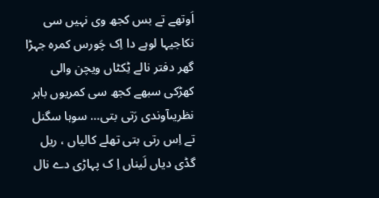اَوتھے تے بس کجھ وی نہیں سی نکاجیہا لوہے دا اِک چَورس کمرہ جہڑا گھر دفتر نالے ٹِکٹاں ویچن والی کھڑکی سبھے کجھ سی کمریوں باہر نظریںآوندی رَتی بتی… سوہا سگنل تے اِس رتی بتی تھلے کالیاں ، ریل گڈی دیاں لَیناں اِ ک پہاڑی دے نال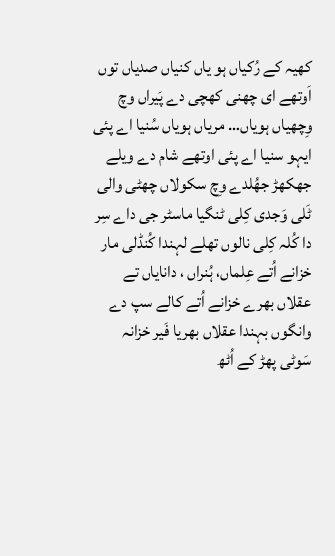کھیہ کے رُکیاں ہو یاں کنیاں صدیاں توں اَوتھے ای چھنی کھچی دے پَیراں وچ وِچھیاں ہویاں… مریاں ہویاں سُنیا اے پئی ایہو سنیا اے پئی اوتھے شام دے ویلے جھکھڑ جھُلدے وِچ سکولاں چھٹی والی ٹَلی وَجدی کِلی ٹنگیا ماسٹر جی داے سِر دا کُلہ کِلی نالوں تھلے لہندا کُنڈلی مار خزانے اُتے عِلماں، ہُنراں ، دانایاں تے عقلاں بھرے خزانے اُتے کالے سپ دے وانگوں بہندا عقلاں بھریا فَیر خزانہ
سَوٹی پھڑ کے اُٹھ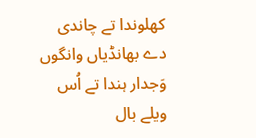کھلوندا تے چاندی دے بھانڈیاں وانگوں وَجدار ہندا تے اُس ویلے بال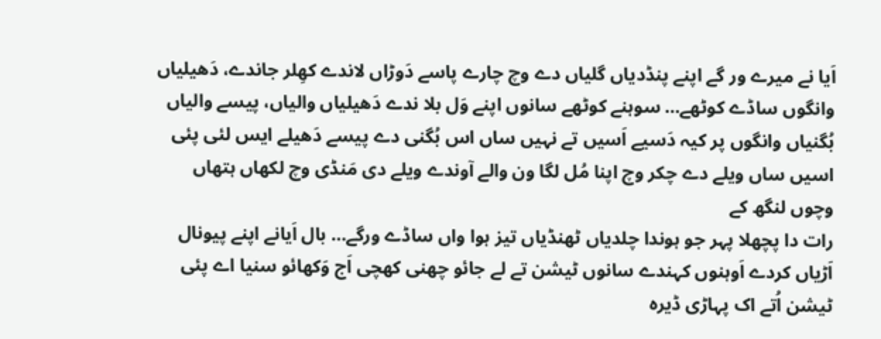اَیا نے میرے ور گے اپنے پنڈدیاں گلیاں دے وچ چارے پاسے دَوڑاں لاندے کھِلر جاندے، دَھیلیاں وانگوں ساڈے کوٹھے… سوہنے کوٹھے سانوں اپنے وَل بلا ندے دَھیلیاں والیاں، پیسے والیاں بُگنیاں وانگوں پر کیہ دَسیے اَسیں تے نہیں ساں اس بُگنی دے پیسے دَھیلے ایس لئی پئی اسیں ساں ویلے دے چکر وچ اپنا مُل لگا ون والے آوندے ویلے دی مَنڈی وچ لکھاں ہتھاں وچوں لنگھ کے
رات دا پچھلا پہر جو ہوندا چلدیاں ٹھنڈیاں تیز ہوا واں ساڈے ورگے… بال اَیانے اپنے پیونال اَڑیاں کردے اَوہنوں کہندے سانوں ٹیشن تے لے جائو چھنی کھچی اَج وَکھائو سنیا اے پئی
ٹیشن اُتے اک پہاڑی ڈیرہ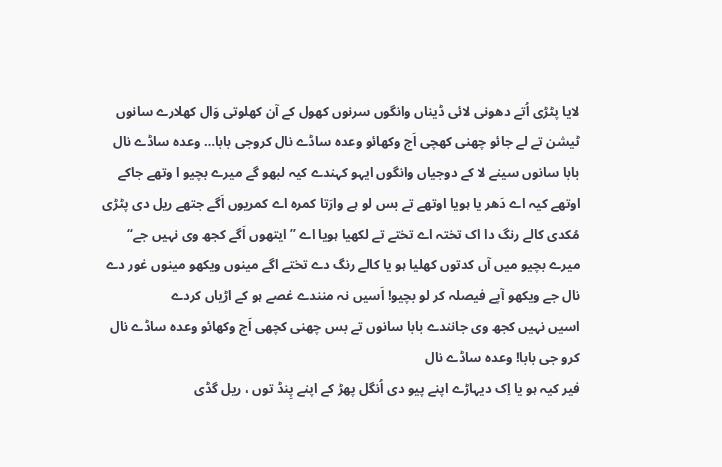لایا پٹڑی اُتے دھونی لائی ڈیناں وانگوں سرنوں کھول کے آن کھلوتی وَال کھلارے سانوں ٹیشن تے لے جائو چھنی کھچی اَج وکھائو وعدہ ساڈے نال کروجی بابا… وعدہ ساڈے نال بابا سانوں سینے لا کے دوجیاں وانگوں ایہو کہندے کیہ لبھو گے میرے بچیو ا وتھے جاکے اوتھے کیہ اے دَھر یا ہویا اوتھے تے بس لو ہے وارَتا کمرہ اے کمریوں اَگے جتھے ریل دی پٹڑی مُکدی کالے رنگ دا اک تختہ اے تختے تے لکھیا ہویا اے ’’ ایتھوں اَگے کجھ وی نہیں جے‘‘ میرے بچیو میں آں کدتوں کھلیا ہو یا کالے رنگ دے تختے اگے مینوں ویکھو مینوں غور دے نال جے ویکھو آپے فیصلہ کر لو بچیو! اَسیں نہ منندے غصے ہو کے اڑیاں کردے
اسیں نہیں کجھ وی جانندے بابا سانوں تے بس چھنی کچھی اَج وکھائو وعدہ ساڈے نال کرو جی بابا! وعدہ ساڈے نال
فیر کیہ ہو یا اِک دیہاڑے اپنے پیو دی اُنگل پھڑ کے اپنے پِنڈ توں ، ریل گڈی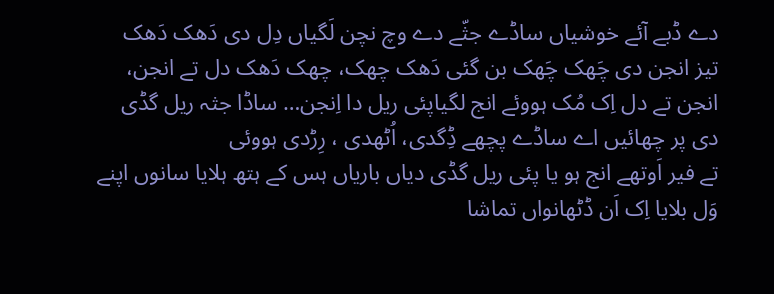دے ڈبے آئے خوشیاں ساڈے جثّے دے وچ نچن لَگیاں دِل دی دَھک دَھک تیز انجن دی چَھک چَھک بن گئی دَھک چھک، چھک دَھک دل تے انجن، انجن تے دل اِک مُک ہووئے انج لگیاپئی ریل دا اِنجن… ساڈا جثہ ریل گڈی دی پر چھائیں اے ساڈے پچھے ڈِگدی، اُٹھدی ، رِڑدی ہووئی
تے فیر اَوتھے انج ہو یا پئی ریل گڈی دیاں باریاں ہس کے ہتھ ہلایا سانوں اپنے وَل بلایا اِک اَن ڈٹھانواں تماشا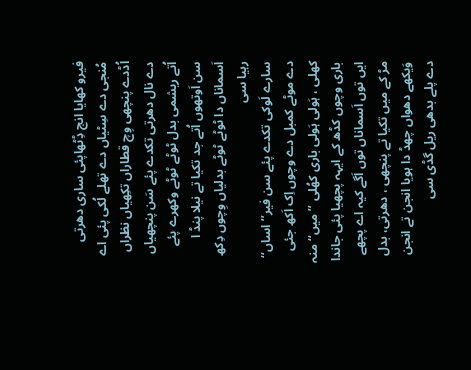فیرو کھایا انج ڈِٹھاپئی ساری دھرتی مُنجی دے سِٹیاں دے تھلے لُکی پئی اے
اُڈدے پنچھی وِچ قطاراں تکِھیاں نظراں دے نال دھرتی تکدے پئے سَن پنچھیاں اُتے ریشمی بدل ٹوٹے ٹوٹے وکھرے پئے سن اَوتھوں اُتے جد تکیا تے نیلا پنڈ ا اَسماناں دا ٹوٹے ٹوٹے بدلیاں وِچوں دِکھ رہیا سی
سارے لَوکی تکدے پئے سن فیر’’ اساں‘‘ دے موٹے کمبل دے وچوں اِک اَکھ جئی کھلی ، ہَولی ہَولی باری کھُلی ’’ میں‘‘ منہ باری وچوں کڈھ کے ایہہ پچھیا پئی جاندا ایں توں اَسماناں توں اَگے کیہ اے پچھے مڑ کے میں تکیا تے پنچھی ، دھرتی، بدل وَیکھے دھواں چھڈ دا ہویا انجن تے انجن دے پلے بدھی ریل گڈی سی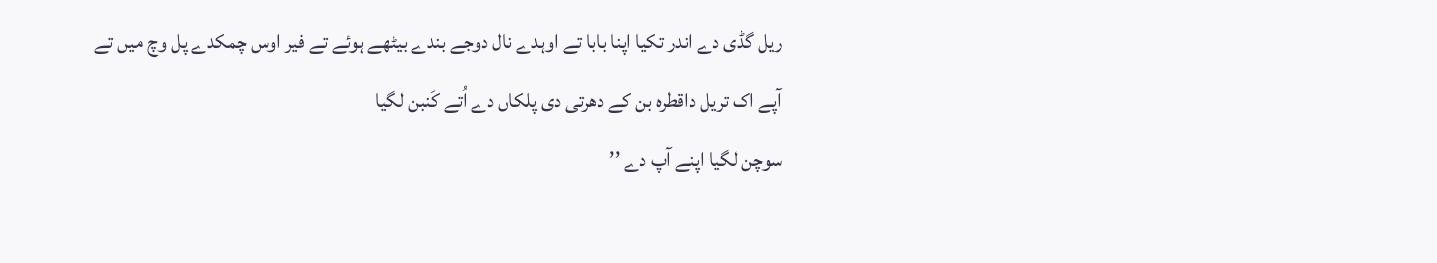ریل گڈی دے اندر تکیا اپنا بابا تے اوہدے نال دوجے بندے بیٹھے ہوئے تے فیر اوس چمکدے پل وچ میں تے آپے اک تریل داقطرہ بن کے دھرتی دی پلکاں دے اُتے کَنبن لگیا
سوچن لگیا اپنے آپ دے ’’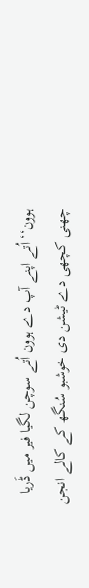ہوون‘‘ اُتے اپنے آپ دے ہوون اُتے سوچن لگیا فیر میں ڈَریا چھنی کچھی دے ٹیشن دی خوشبو سُنگھ کے کالے انجن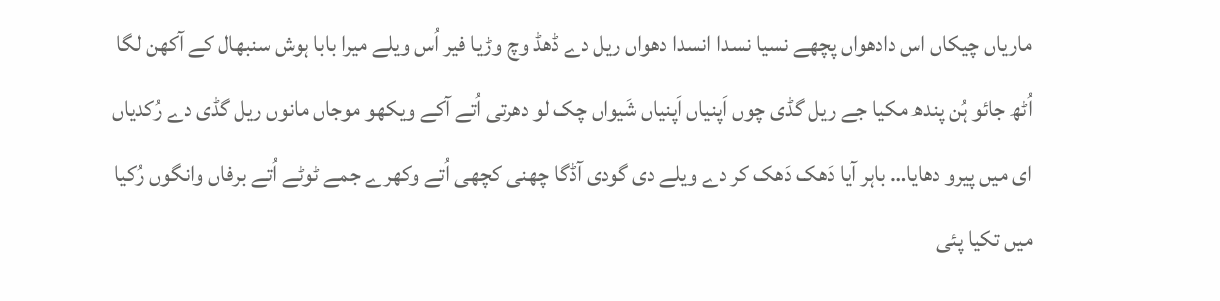ماریاں چیکاں اس دادھواں پچھے نسیا نسدا انسدا دھواں ریل دے ڈھڈ وچ وڑیا فیر اُس ویلے میرا بابا ہوش سنبھال کے آکھن لگا اُٹھ جائو ہُن پندھ مکیا جے ریل گڈی چوں اَپنیاں اَپنیاں شَیواں چک لو دھرتی اُتے آکے ویکھو موجاں مانوں ریل گڈی دے رُکدیاں ای میں پیرو دھایا… باہر آیا دَھک دَھک کر دے ویلے دی گودی آڈگا چھنی کچھی اُتے وکھرے جمے ٹوٹے اُتے برفاں وانگوں رُکیا میں تکیا پئی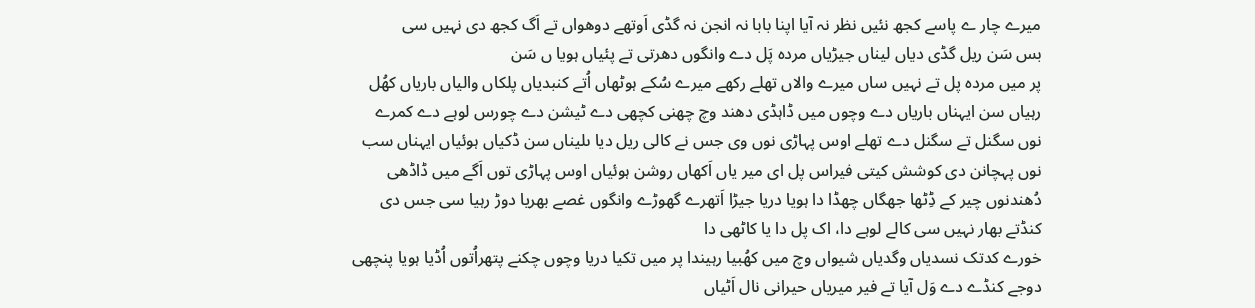میرے چار ے پاسے کجھ نئیں نظر نہ آیا اپنا بابا نہ انجن نہ گڈی اَوتھے دوھواں تے اَگ کجھ دی نہیں سی
بس سَن ریل گڈی دیاں لیناں جیڑیاں مردہ پَل دے وانگوں دھرتی تے پئیاں ہویا ں سَن
پر میں مردہ پل تے نہیں ساں میرے والاں تھلے رکھے میرے سُکے ہوٹھاں اُتے کنبدیاں پلکاں والیاں باریاں کھُل رہیاں سن ایہناں باریاں دے وچوں میں ڈاہڈی دھند وچ چھنی کچھی دے ٹیشن دے چورس لوہے دے کمرے نوں سگنل تے سگنل دے تھلے اوس پہاڑی نوں وی جس نے کالی ریل دیا ںلیناں سن ڈکیاں ہوئیاں ایہناں سب نوں پہچانن دی کوشش کیتی فیراس پل ای میر یاں اَکھاں روشن ہوئیاں اوس پہاڑی توں اَگے میں ڈاڈھی دُھندنوں چیر کے ڈِٹھا جھگاں چھڈا دا ہویا دریا جیڑا اَتھرے گھوڑے وانگوں غصے بھریا دوڑ رہیا سی جس دی کنڈتے بھار نہیں سی کالے لوہے دا، اک پل دا یا کاٹھی دا
خورے کدتک نسدیاں وگدیاں شیواں وچ میں کھُبیا رہیندا پر میں تکیا دریا وچوں چکنے پتھراُتوں اُڈیا ہویا پنچھی دوجے کنڈے دے وَل آیا تے فیر میریاں حیرانی نال اَٹیاں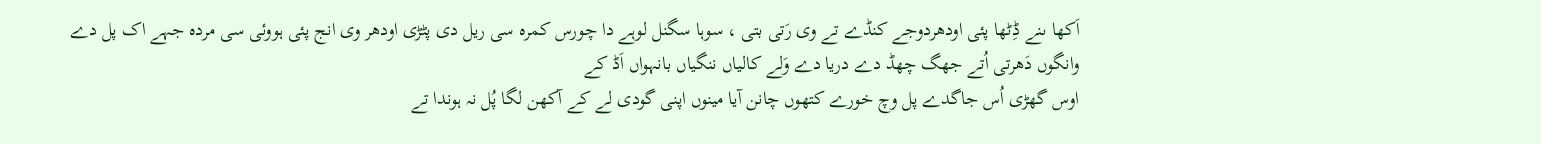اَکھا ںنے ڈِٹھا پئی اودھردوجے کنڈے تے وی رَتی بتی ، سوہا سگنل لوہے دا چورس کمرہ سی ریل دی پٹڑی اودھر وی انج پئی ہووئی سی مردہ جہے اک پل دے وانگوں دَھرتی اُتے جھگ چھڈ دے دریا دے وَلے کالیاں ننگیاں بانہواں اَڈ کے
اوس گھڑی اُس جاگدے پل وچ خورے کتھوں چانن آیا مینوں اپنی گودی لے کے آکھن لگا پُل نہ ہوندا تے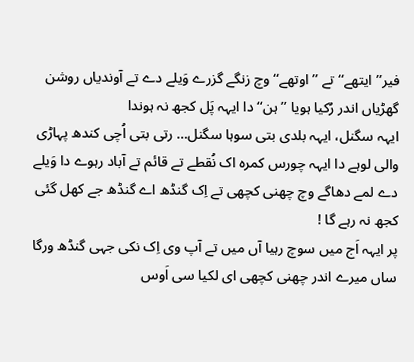فیر’’ایتھے‘‘ تے ’’ اوتھے‘‘ وچ زنگے گزرے وَیلے دے تے آوندیاں روشن گھڑیاں اندر رُکیا ہویا ’’ ہن‘‘ دا ایہہ پَل کجھ نہ ہوندا
ایہہ سگنل، ایہہ بلدی بتی سوہا سگنل… رتی بتی اُچی کندھ پہاڑی والی لوہے دا ایہہ چورس کمرہ اک نُقطے تے قائم تے آباد رہوے دا وَیلے دے لمے دھاگے وچ چھنی کچھی تے اِک گنڈھ اے گنڈھ جے کھل گئی کجھ نہ رہے گا !
پر ایہہ اَج میں سوچ رہیا آں میں تے آپ وی اِک نکی جہی گنڈھ ورگا ساں میرے اندر چھنی کچھی ای لکیا سی اَوس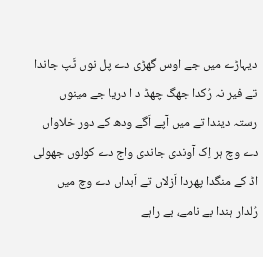دیہاڑے میں جے اوس گھڑی دے پل نوں ٹَپ جاندا تے فیر نہ رُکدا جھگ چھڈ د ا دریا جے مینوں رستہ دیندا تے میں آپے اَگے ودھ کے دور خلاواں دے وچ ہر اِک آوندی جاندی واج دے کولوں جھولی اڈ کے منگدا پھردا اَزلاں تے اَبداں دے وچ میں رُلدار ہندا بے نامے، بے راہے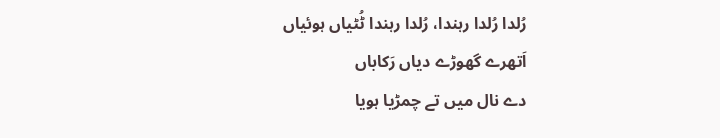رُلدا رُلدا رہندا، رُلدا رہندا ٹُٹیاں ہوئیاں اَتھرے گھوڑے دیاں رَکاباں
دے نال میں تے چمڑیا ہویا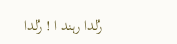رُلدا رہند ا ! رُلدا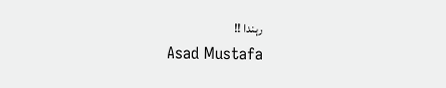رہندا !!
Asad Mustafa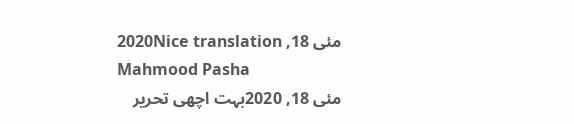مئی 18, 2020Nice translation
Mahmood Pasha
مئی 18, 2020بہت اچھی تحریر